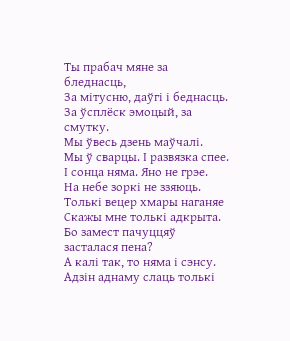Ты прабач мяне за бледнасць,
За мітусню, даўгі і беднасць.
За ўсплёск эмоцый, за смутку.
Мы ўвесь дзень маўчалі.
Мы ў сварцы. І развязка спее.
І сонца няма. Яно не грэе.
На небе зоркі не ззяюць.
Толькі вецер хмары наганяе
Скажы мне толькі адкрыта.
Бо замест пачуццяў засталася пена?
А калі так, то няма і сэнсу.
Адзін аднаму слаць толькі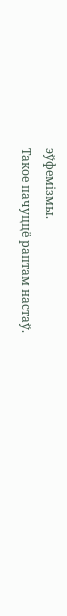эўфемізмы.
Такое пачуццё раптам настаў.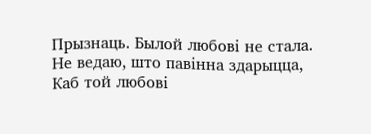Прызнаць. Былой любові не стала.
Не ведаю, што павінна здарыцца,
Каб той любові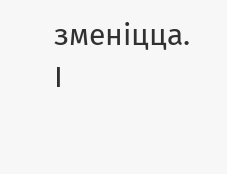зменіцца.
І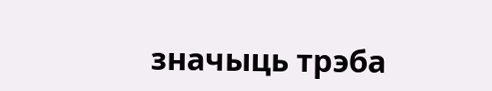значыць трэба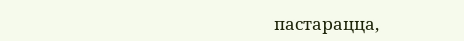пастарацца,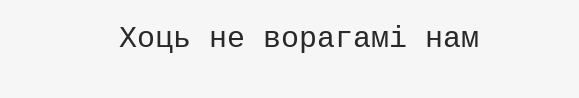Хоць не ворагамі нам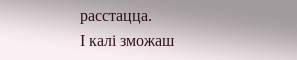расстацца.
І калі зможаш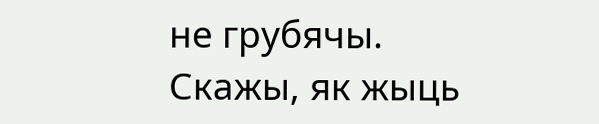не грубячы.
Скажы, як жыць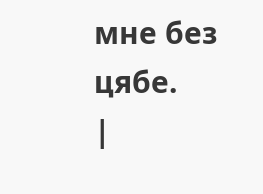мне без цябе.
|